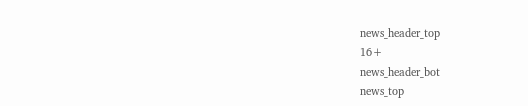news_header_top
16+
news_header_bot
news_top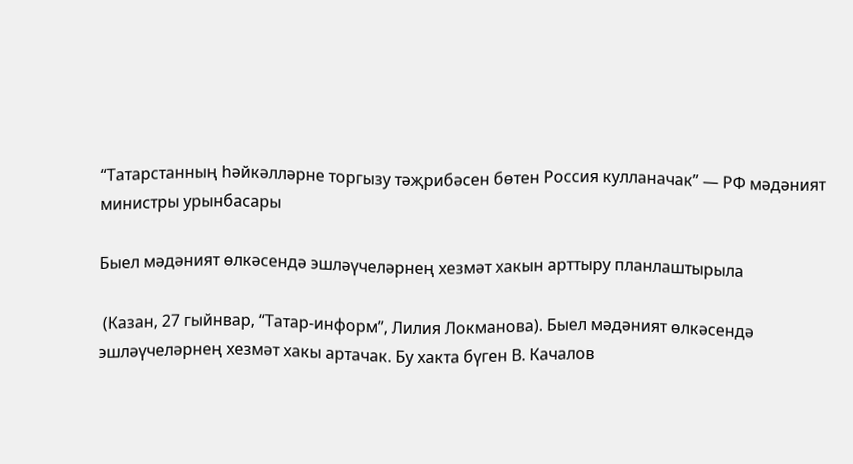“Татарстанның һәйкәлләрне торгызу тәҗрибәсен бөтен Россия кулланачак” — РФ мәдәният министры урынбасары

Быел мәдәният өлкәсендә эшләүчеләрнең хезмәт хакын арттыру планлаштырыла

 (Казан, 27 гыйнвар, “Татар-информ”, Лилия Локманова). Быел мәдәният өлкәсендә эшләүчеләрнең хезмәт хакы артачак. Бу хакта бүген В. Качалов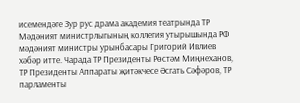исемендәге Зур рус драма академия театрында ТР Мәдәният министрлыгының коллегия утырышында РФ мәдәният министры урынбасары Григорий Ивлиев хәбәр итте. Чарада ТР Президенты Рөстәм Миңнеханов, ТР Президенты Аппараты җитәкчесе Әсгать Сәфәров, ТР парламенты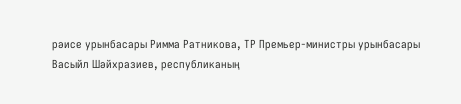рәисе урынбасары Римма Ратникова, ТР Премьер-министры урынбасары Васыйл Шәйхразиев, республиканың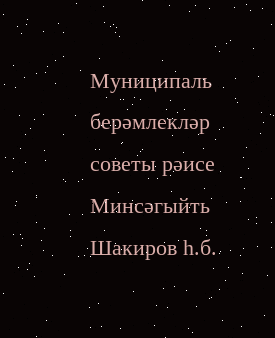Муниципаль берәмлекләр советы рәисе Минсәгыйть Шакиров һ.б.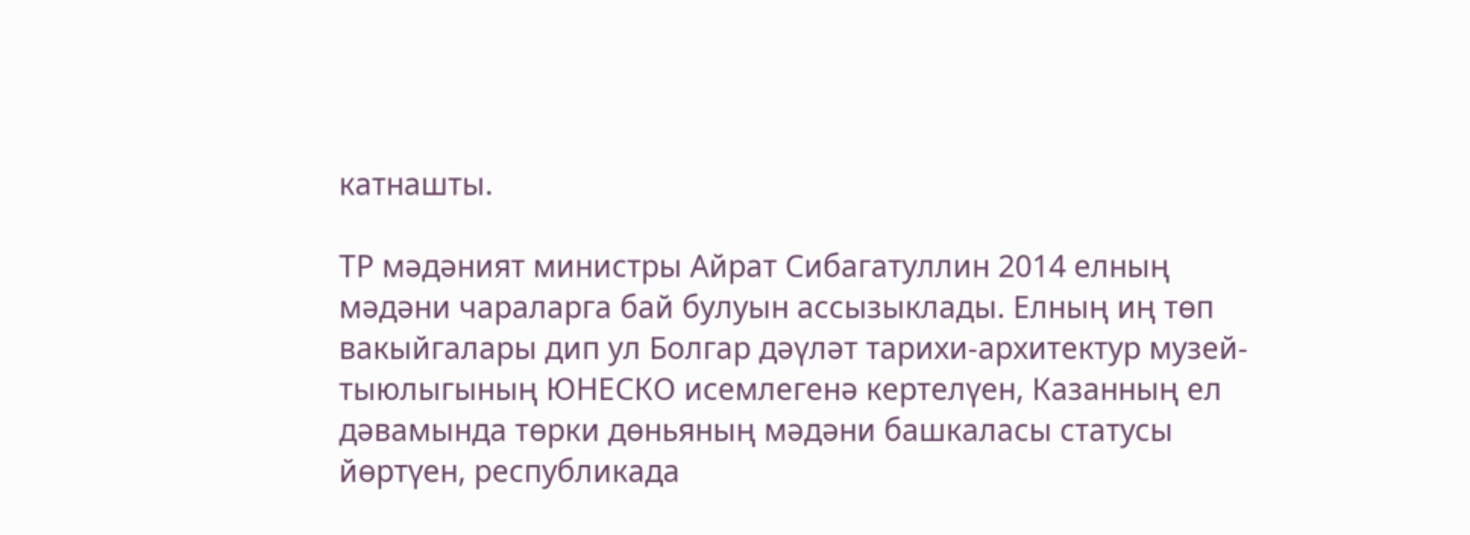катнашты.

ТР мәдәният министры Айрат Сибагатуллин 2014 елның мәдәни чараларга бай булуын ассызыклады. Елның иң төп вакыйгалары дип ул Болгар дәүләт тарихи-архитектур музей-тыюлыгының ЮНЕСКО исемлегенә кертелүен, Казанның ел дәвамында төрки дөньяның мәдәни башкаласы статусы йөртүен, республикада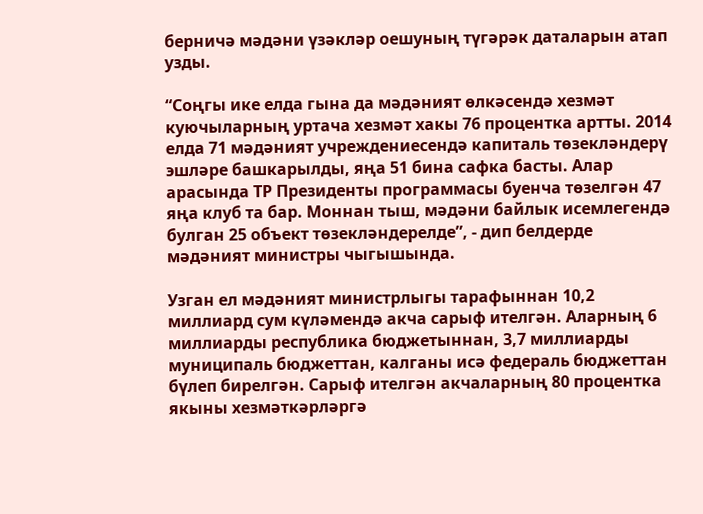берничә мәдәни үзәкләр оешуның түгәрәк даталарын атап узды.

“Соңгы ике елда гына да мәдәният өлкәсендә хезмәт куючыларның уртача хезмәт хакы 76 процентка артты. 2014 елда 71 мәдәният учреждениесендә капиталь төзекләндерү эшләре башкарылды, яңа 51 бина сафка басты. Алар арасында ТР Президенты программасы буенча төзелгән 47 яңа клуб та бар. Моннан тыш, мәдәни байлык исемлегендә булган 25 объект төзекләндерелде”, - дип белдерде мәдәният министры чыгышында.

Узган ел мәдәният министрлыгы тарафыннан 10,2 миллиард сум күләмендә акча сарыф ителгән. Аларның 6 миллиарды республика бюджетыннан, 3,7 миллиарды муниципаль бюджеттан, калганы исә федераль бюджеттан бүлеп бирелгән. Сарыф ителгән акчаларның 80 процентка якыны хезмәткәрләргә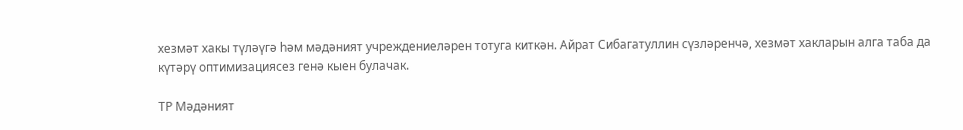хезмәт хакы түләүгә һәм мәдәният учреждениеләрен тотуга киткән. Айрат Сибагатуллин сүзләренчә, хезмәт хакларын алга таба да күтәрү оптимизациясез генә кыен булачак.

ТР Мәдәният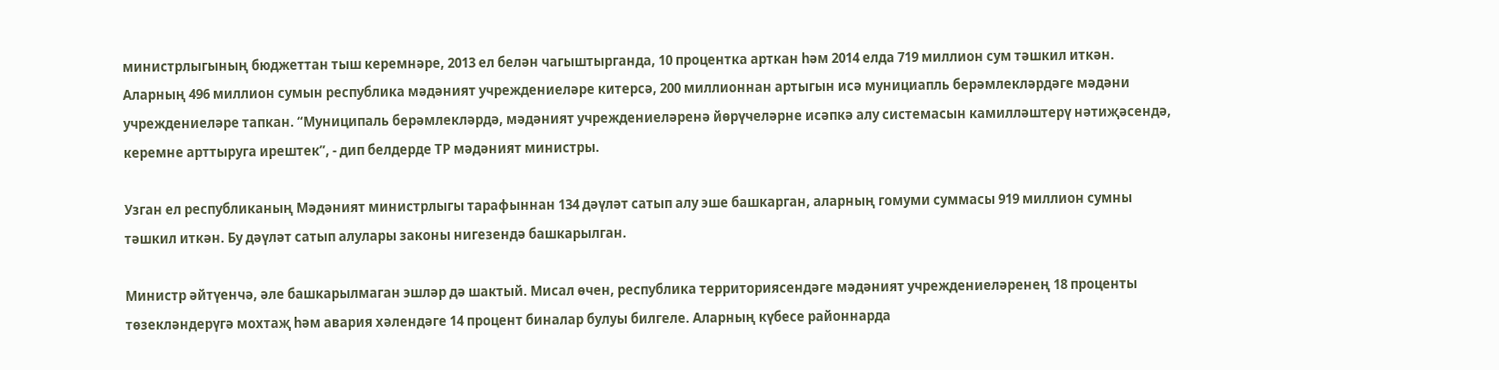министрлыгының бюджеттан тыш керемнәре, 2013 ел белән чагыштырганда, 10 процентка арткан һәм 2014 елда 719 миллион сум тәшкил иткән. Аларның 496 миллион сумын республика мәдәният учреждениеләре китерсә, 200 миллионнан артыгын исә мунициапль берәмлекләрдәге мәдәни учреждениеләре тапкан. “Муниципаль берәмлекләрдә, мәдәният учреждениеләренә йөрүчеләрне исәпкә алу системасын камилләштерү нәтиҗәсендә, керемне арттыруга ирештек”, - дип белдерде ТР мәдәният министры.

Узган ел республиканың Мәдәният министрлыгы тарафыннан 134 дәүләт сатып алу эше башкарган, аларның гомуми суммасы 919 миллион сумны тәшкил иткән. Бу дәүләт сатып алулары законы нигезендә башкарылган.

Министр әйтүенчә, әле башкарылмаган эшләр дә шактый. Мисал өчен, республика территориясендәге мәдәният учреждениеләренең 18 проценты төзекләндерүгә мохтаҗ һәм авария хәлендәге 14 процент биналар булуы билгеле. Аларның күбесе районнарда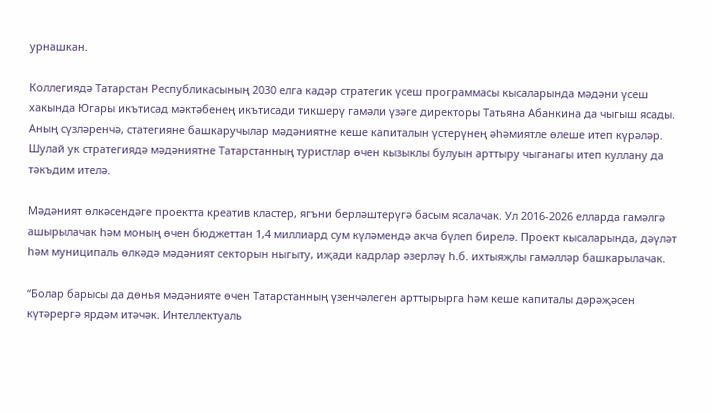урнашкан.

Коллегиядә Татарстан Республикасының 2030 елга кадәр стратегик үсеш программасы кысаларында мәдәни үсеш хакында Югары икътисад мәктәбенең икътисади тикшерү гамәли үзәге директоры Татьяна Абанкина да чыгыш ясады. Аның сүзләренчә, статегияне башкаручылар мәдәниятне кеше капиталын үстерүнең әһәмиятле өлеше итеп күрәләр. Шулай ук стратегиядә мәдәниятне Татарстанның туристлар өчен кызыклы булуын арттыру чыганагы итеп куллану да тәкъдим ителә.

Мәдәният өлкәсендәге проектта креатив кластер, ягъни берләштерүгә басым ясалачак. Ул 2016-2026 елларда гамәлгә ашырылачак һәм моның өчен бюджеттан 1,4 миллиард сум күләмендә акча бүлеп бирелә. Проект кысаларында, дәүләт һәм муниципаль өлкәдә мәдәният секторын ныгыту, иҗади кадрлар әзерләү һ.б. ихтыяҗлы гамәлләр башкарылачак.

“Болар барысы да дөнья мәдәнияте өчен Татарстанның үзенчәлеген арттырырга һәм кеше капиталы дәрәҗәсен күтәрергә ярдәм итәчәк. Интеллектуаль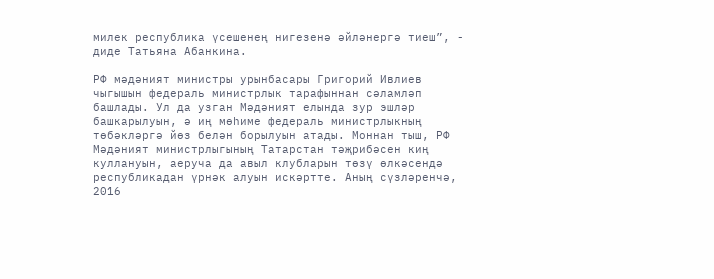милек республика үсешенең нигезенә әйләнергә тиеш”, - диде Татьяна Абанкина.

РФ мәдәният министры урынбасары Григорий Ивлиев чыгышын федераль министрлык тарафыннан сәламләп башлады. Ул да узган Мәдәният елында зур эшләр башкарылуын, ә иң мөһиме федераль министрлыкның төбәкләргә йөз белән борылуын атады. Моннан тыш, РФ Мәдәният министрлыгының Татарстан тәҗрибәсен киң куллануын, аеруча да авыл клубларын төзү өлкәсендә республикадан үрнәк алуын искәртте. Аның сүзләренчә, 2016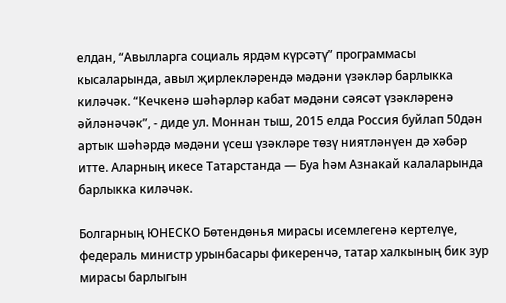елдан, “Авылларга социаль ярдәм күрсәтү” программасы кысаларында, авыл җирлекләрендә мәдәни үзәкләр барлыкка киләчәк. “Кечкенә шәһәрләр кабат мәдәни сәясәт үзәкләренә әйләнәчәк”, - диде ул. Моннан тыш, 2015 елда Россия буйлап 50дән артык шәһәрдә мәдәни үсеш үзәкләре төзү ниятләнүен дә хәбәр итте. Аларның икесе Татарстанда — Буа һәм Азнакай калаларында барлыкка киләчәк.

Болгарның ЮНЕСКО Бөтендөнья мирасы исемлегенә кертелүе, федераль министр урынбасары фикеренчә, татар халкының бик зур мирасы барлыгын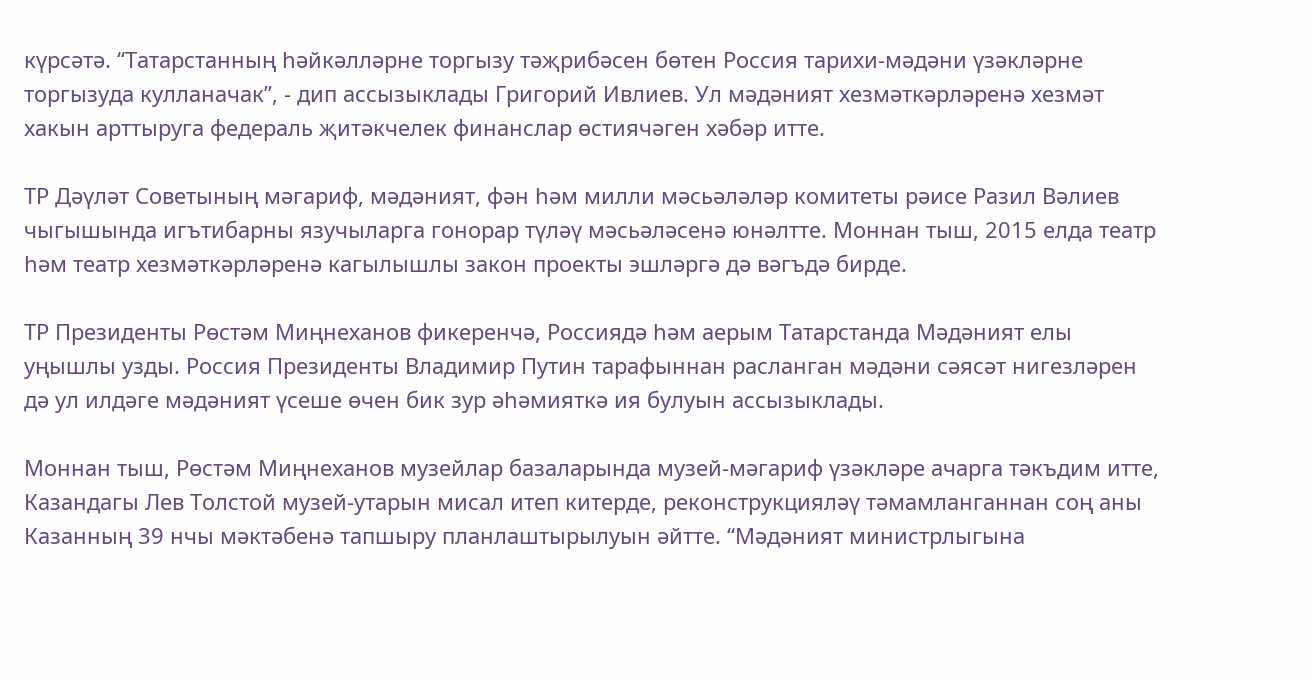күрсәтә. “Татарстанның һәйкәлләрне торгызу тәҗрибәсен бөтен Россия тарихи-мәдәни үзәкләрне торгызуда кулланачак”, - дип ассызыклады Григорий Ивлиев. Ул мәдәният хезмәткәрләренә хезмәт хакын арттыруга федераль җитәкчелек финанслар өстиячәген хәбәр итте.

ТР Дәүләт Советының мәгариф, мәдәният, фән һәм милли мәсьәләләр комитеты рәисе Разил Вәлиев чыгышында игътибарны язучыларга гонорар түләү мәсьәләсенә юнәлтте. Моннан тыш, 2015 елда театр һәм театр хезмәткәрләренә кагылышлы закон проекты эшләргә дә вәгъдә бирде.

ТР Президенты Рөстәм Миңнеханов фикеренчә, Россиядә һәм аерым Татарстанда Мәдәният елы уңышлы узды. Россия Президенты Владимир Путин тарафыннан расланган мәдәни сәясәт нигезләрен дә ул илдәге мәдәният үсеше өчен бик зур әһәмияткә ия булуын ассызыклады.

Моннан тыш, Рөстәм Миңнеханов музейлар базаларында музей-мәгариф үзәкләре ачарга тәкъдим итте, Казандагы Лев Толстой музей-утарын мисал итеп китерде, реконструкцияләү тәмамланганнан соң аны Казанның 39 нчы мәктәбенә тапшыру планлаштырылуын әйтте. “Мәдәният министрлыгына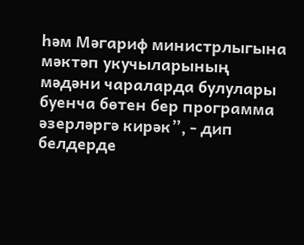һәм Мәгариф министрлыгына мәктәп укучыларының мәдәни чараларда булулары буенча бөтен бер программа әзерләргә кирәк”, - дип белдерде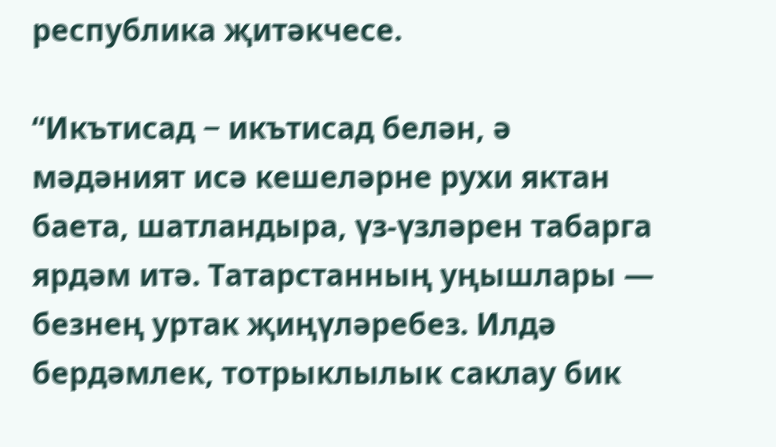республика җитәкчесе.

“Икътисад − икътисад белән, ә мәдәният исә кешеләрне рухи яктан баета, шатландыра, үз-үзләрен табарга ярдәм итә. Татарстанның уңышлары — безнең уртак җиңүләребез. Илдә бердәмлек, тотрыклылык саклау бик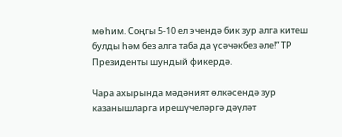мөһим. Соңгы 5-10 ел эчендә бик зур алга китеш булды һәм без алга таба да үсәчәкбез әле!” ТР Президенты шундый фикердә.

Чара ахырында мәдәният өлкәсендә зур казанышларга ирешүчеләргә дәүләт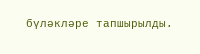бүләкләре тапшырылды.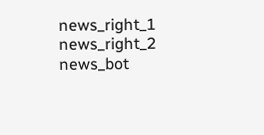news_right_1
news_right_2
news_bot